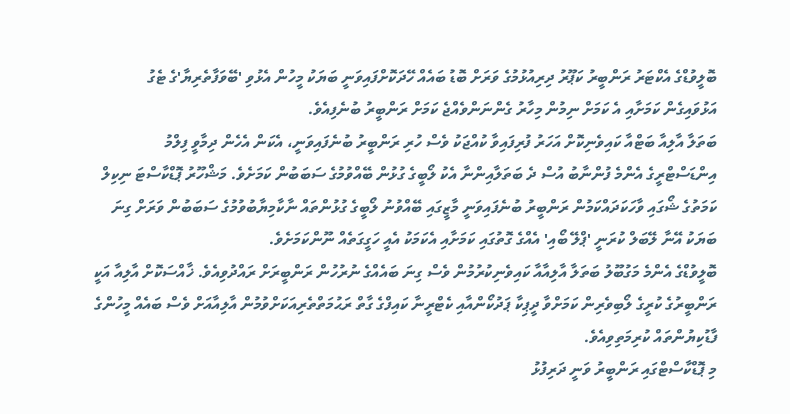ބޮލީވުޑްގެ އެކްޓަރު ރަންބީރު ކަޕޫރު ދިރިއުޅުމުގެ ވަރަށް ބޮޑު ބައެއް ހޭދަކޮށްފައިވަނީ ބަޔަކު މީހުން އެޅުވި 'ބޭވަފާތެރިޔާ'ގެ ޓެގު އަޅުވައިގެން ކަމަށާއި އެ ކަމަށް ނިމުން މިހާރު ގެންނަންވެއްޖެ ކަމަށް ރަންބީރު ބުނެފިއެވެ.
ބަތަލާ އާލިއާ ބަޓްއާ ކައިވެނިކޮށް އަހަރު ފުރިފައިވާ ކުއްޖަކު ވެސް ހުރި ރަންބީރު ބުނެފައިވަނީ، އެކަން އެހެން ދިމާވީ ފިލްމު އިންޑަސްޓްރީގެ އެންމެ ފުންނާބު އުސް ދެ ބަތަލާއިންނާ އެކު ލޯބީގެ ގުޅުން ބޭއްވުމުގެ ސަބަބުން ކަމަށެވެ. މަޝްހޫރު ޕޮޑްކާސްޓަ ނިކިލް ކަމަތުގެ ޝޯގައި ވާހަކަދައްކަމުން ރަންބީރު ބުނެފައިވަނީ މާޒީގައި ބޭއްވުނު ލޯބީގެ ގުޅުންތައް ނާކާމިޔާބުވުމުގެ ސަބަބުން ވަރަށް ގިނަ ބަޔަކު އޭނާ ލޭބަލް ކުރަނީ 'ޕްލޭ ބޯއި' އެއްގެ ގޮތުގައި ކަމަށާއި އެކަމަކު އެއީ ހަގީގަތެއް ނޫންކަމަށެވެ.
ބޮލީވުޑްގެ އެންމެ މަގުބޫލު ބަތަލާ އާލިއާއާ ކައިވެނިކުރުމުން ވެސް ގިނަ ބައެއްގެ ނުރުހުން ރަންބީރަށް ރައްދުވިއެވެ. ޚާއްސަކޮށް އާލިއާ އަކީ ރަންބީރުގެ ކުރީގެ ލޯބިވެރިން ކަމަށްވާ ދީޕިކާ ޕަދުކޯންއާއި ކެޓްރީނާ ކައިފްގެ ގާތް ރަޙުމަތްތެރިއަކަށްވުމުން އާލިއާއަށް ވެސް ބައެއް މީހުންގެ ފާޑުކިޔުންތައް ކުރިމަތިވިއެވެ.
މި ޕޮޑްކާސްޓްގައި ރަންބީރު ވަނީ ދަރިފުޅު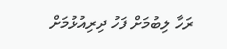ރަހާ ލިބުމަށް ފަހު ދިރިއުޅުމަށް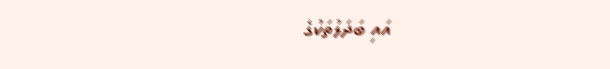އައި ބަދަލުތަކުގެ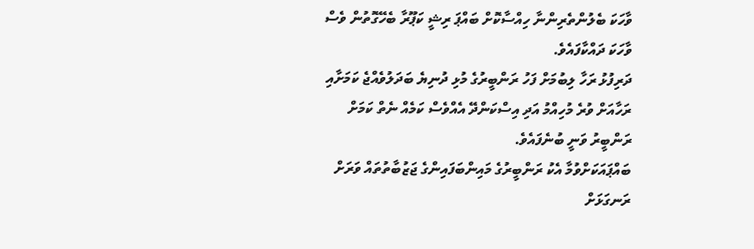ވާހަކަ ބެލުންތެރިންނާ ހިއްސާކޮށް ބައްޕަ ރިޝީ ކަޕޫރާ ބެހޭގޮތުން ވެސް ވާހަކަ ދައްކާފައެވެ.
ދަރިފުޅު ރަހާ ލިބުމަށް ފަހު ރަންބީރުގެ މުޅި ދުނިޔެ ބަދަލުވެއްޖެ ކަމަށާއި ރަހާއަށް ވުރެ މުހިއްމު އަދި އިސްކަންދޭ އެއްވެސް ކަމެއް ނެތް ކަމަށް ރަންބީރު ވަނީ ބުނެފައެވެ.
ބައްޕައަކަށްވުމާ އެކު ރަންބީރުގެ މައިންބަފައިންގެ ޖަޒުބާތުތައް ވަރަށް ރަނގަޅަށް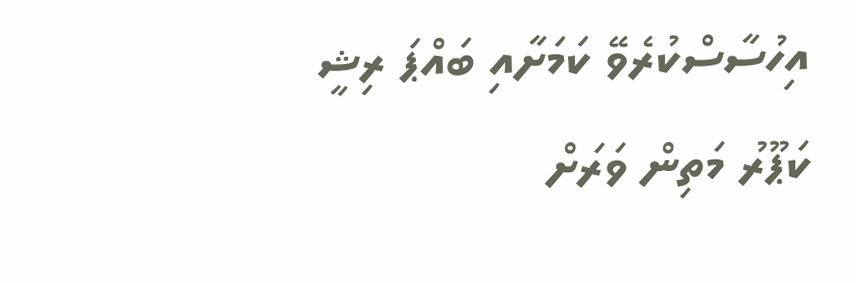އިހުސާސްކުރެވޭ ކަމަށާއި ބައްޕަ ރިޝީ ކަޕޫރު މަތިން ވަރަށް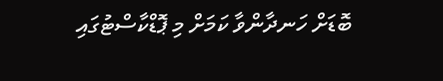ބޮޑަށް ހަނދާންވާ ކަމަށް މި ޕޮޑްކާސްޓުގައި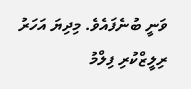ވަނީ ބުނެފައެވެ. މިދިޔަ އަހަރު ރިލީޒްކުރި ފިލްމު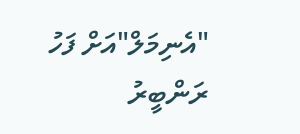"އެނިމަލް"އަށް ފަހު ރަންބީރު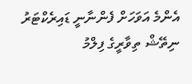އެންމެ އަވަހަށް ފެންނާނީ ޑައިރެކްޓަރު ނިތޭޝް ތިވާރީގެ ފިލްމު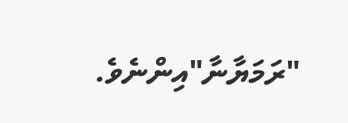"ރަމަޔާނާ"އިންނެވެ.